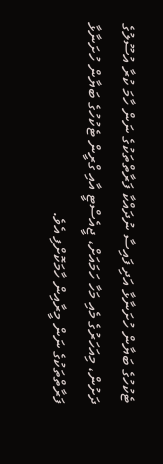ޓެކުހުގެ ބަޔާން ހުށަނާޅާ އަދި ފައިސާ ނުދައްކާ ފަރާތްތަކުގެ ނަން ހާމަ ކުރާ އުސޫލުގެ ދަށުން، މިއަހަރުގެ މެއި މަހާ ހަމައަށް، ޖީއެސްޓީ އާއި ގްރީން ޓެކުހުގެ ބަޔާން ހުށަނާޅާ ފަރާތްތަކުގެ ނަން މީރާއިން ހާމަކޮށްފި އެވެ.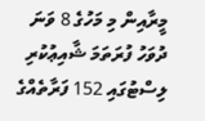މީރާއިން މި މަހުގެ 8 ވަނަ ދުވަހު ފުރަތަމަ ޝާއިޢުކުރި ލިސްޓުގައި 152 ފަރާތެއްގެ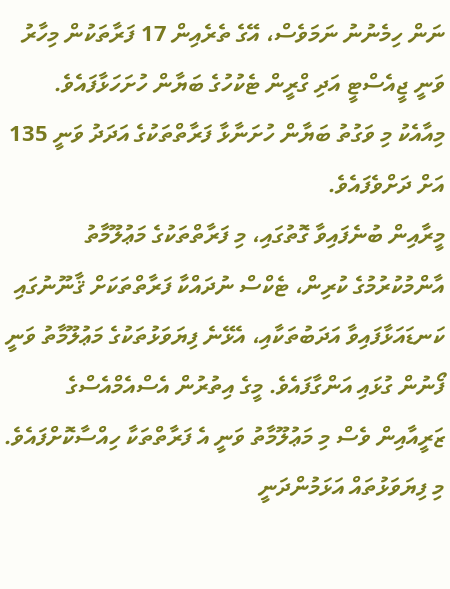ނަން ހިމެނުނު ނަމަވެސް، އޭގެ ތެރެއިން 17 ފަރާތަކުން މިހާރު ވަނީ ޖީއެސްޓީ އަދި ގްރީން ޓެކުހުގެ ބަޔާން ހުށަހަޅާފައެވެ. މިއާއެކު މި ވަގުތު ބަޔާން ހުށަނާޅާ ފަރާތްތަކުގެ އަދަދު ވަނީ 135 އަށް ދަށްވެފައެވެ.
މީރާއިން ބުނެފައިވާ ގޮތުގައި، މި ފަރާތްތަކުގެ މަޢުލޫމާތު އާންމުކުރުމުގެ ކުރިން، ޓެކްސް ނުދައްކާ ފަރާތްތަކަށް ޤާނޫނުގައި ކަނޑައަޅާފައިވާ އަދަބުތަކާއި، އެޅޭނެ ފިޔަވަޅުތަކުގެ މަޢުލޫމާތު ވަނީ ފޯނުން ގުޅައި އަންގާފައެވެ. މީގެ އިތުރުން އެސްއެމްއެސްގެ ޒަރީއާއިން ވެސް މި މަޢުލޫމާތު ވަނީ އެ ފަރާތްތަކާ ހިއްސާކޮށްފައެވެ.
މި ފިޔަވަޅުތައް އަޅަމުންދަނީ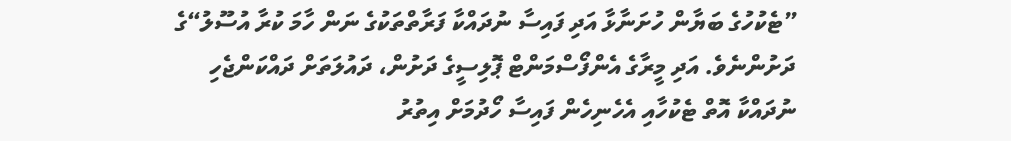”ޓެކުހުގެ ބަޔާން ހުށަނާޅާ އަދި ފައިސާ ނުދައްކާ ފަރާތްތަކުގެ ނަން ހާމަ ކުރާ އުސޫލު“ގެ ދަށުންނެވެ. އަދި މީރާގެ އެންފޯސްމަންޓް ޕޮލިސީގެ ދަށުން، ދައުލަތަށް ދައްކަންޖެހި ނުދައްކާ އޮތް ޓެކުހާއި އެހެނިހެން ފައިސާ ހޯދުމަށް އިތުރު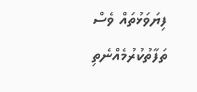ފިޔަވަޅުތައް ވެސް ތަފާތުކުރުމެއްނެތި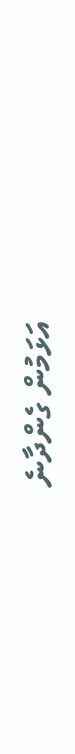އަޅަމުން ގެންދާނެ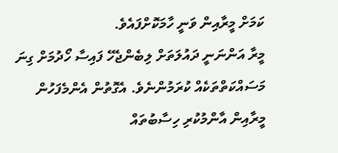ކަމަށް މީރާއިން ވަނީ ހާމަކޮށްފައެވެ.
މީރާ އަންނަނީ ދައުލަތަށް ލިބެންޖެހޭ ފައިސާ ހޯދުމަށް ގިނަ މަސައްކަތްތަކެއް ކުރަމުންނެވެ. އެގޮތުން އެންމެފަހުން މީރާއިން އާންމުކުރި ހިސާބުތައް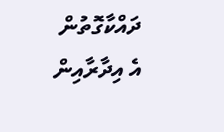ދައްކާގޮތުން އެ އިދާރާއިން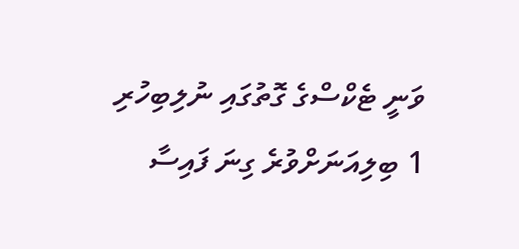ވަނީ ޓެކްސްގެ ގޮތުގައި ނުލިބިހުރި 1 ބިލިއަނަށްވުރެ ގިނަ ފައިސާ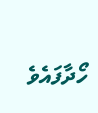ހޯދާފައެވެ